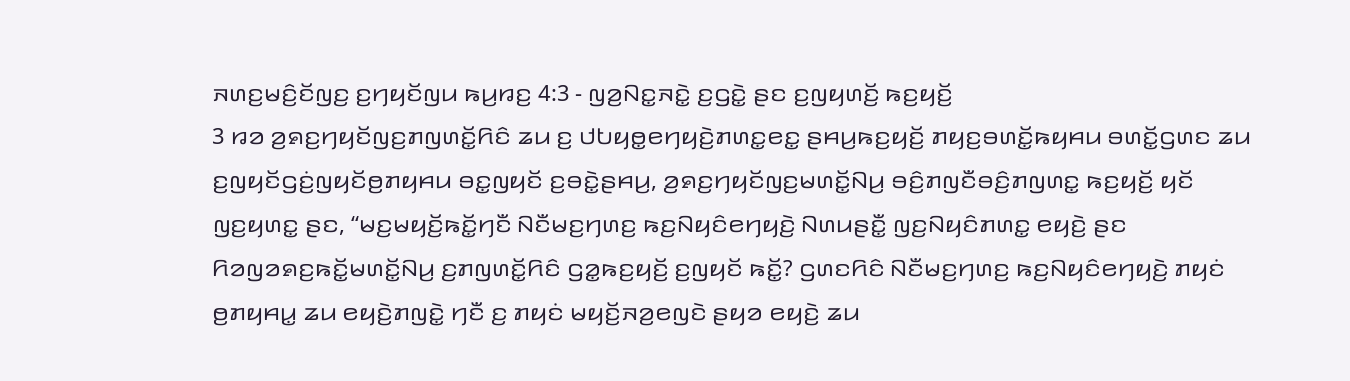ꤏꤛꤢ꤬ꤗꤢꤨ꤬ꤢꤩꤜꤢ꤬ ꤢ꤬ꤚꤟꤢꤩꤜꤣ ꤒꤣ꤬ꤙꤢ꤬ 4:3 - ꤜꤤ꤬ꤡꤢ꤭ꤏꤢꤧ꤭ ꤢ꤬ꤞꤢꤧ꤭ ꤔꤢ ꤢ꤬ꤜꤟꤛꤢꤩ꤬ ꤒꤢ꤬ꤟꤢꤩ꤬
3 ꤙꤤ ꤤ꤬ꤎꤢ꤬ꤚꤟꤢꤩꤜꤢ꤬ꤊꤜꤛꤢꤩ꤭ꤖꤢꤨ ꤘꤣ ꤢ꤬ ꤓꤝꤟꤥ꤭ꤕꤚꤟꤢꤧ꤬ꤊꤛꤢ꤭ꤕꤢ꤭ ꤔꤌꤣ꤬ꤒꤢ꤬ꤟꤢꤩ꤬ ꤊꤟꤢ꤬ꤋꤛꤢꤩ꤭ꤒꤟꤌꤣ ꤋꤛꤢꤩ꤭ꤞꤛꤢ ꤘꤣ ꤢ꤬ꤜꤟꤢꤩꤞꤢꤦ꤬ꤜꤟꤢꤩꤥ꤬ꤊꤟꤌꤣ ꤋꤢ꤭ꤜꤟꤢꤩ ꤢ꤬ꤋꤢꤧ꤭ꤔꤌꤣ꤬, ꤤ꤬ꤎꤢ꤬ꤚꤟꤢꤩꤜꤢ꤬ꤗꤛꤢꤩ꤭ꤡꤣ꤬ ꤋꤢꤨ꤬ꤊꤜꤢꤪꤋꤢꤨ꤬ꤊꤜꤛꤢ꤭ ꤒꤢ꤬ꤟꤢꤩ꤬ ꤟꤢꤩ ꤜꤢ꤬ꤟꤛꤢ꤭ ꤔꤢ, “ꤗꤢ꤬ꤗꤟꤢꤩ꤬ꤒꤢꤩ꤭ꤚꤢꤪ ꤡꤢꤪꤗꤢ꤬ꤚꤛꤢ꤬ ꤒꤢ꤬ꤡꤟꤢꤨꤕꤚꤟꤢꤧ꤬ ꤡꤛꤣꤔꤢꤪ꤭ ꤜꤢ꤬ꤡꤟꤢꤨꤊꤛꤢ꤭ ꤕꤟꤢꤧ꤬ ꤔꤢ ꤖꤤꤜꤤꤎꤢ꤬ꤒꤢꤩ꤭ꤗꤛꤢꤩ꤭ꤡꤣ꤬ ꤢ꤬ꤊꤜꤛꤢꤩ꤭ꤖꤢꤨ ꤞꤤ꤭ꤒꤢ꤬ꤟꤢꤩ꤬ ꤢ꤬ꤜꤟꤢꤩ ꤒꤢꤩ꤭? ꤞꤛꤢꤖꤢꤨ ꤡꤢꤪꤗꤢ꤬ꤚꤛꤢ꤬ ꤒꤢ꤬ꤡꤟꤢꤨꤕꤚꤟꤢꤧ꤬ ꤊꤟꤢꤦ ꤥ꤬ꤊꤟꤌꤣ꤭ ꤘꤣ ꤕꤟꤢꤧ꤬ꤊꤜꤢꤧ꤭ ꤚꤢꤪ ꤢ꤬ ꤊꤟꤢꤦ ꤗꤟꤢꤩ꤬ꤏꤤ꤬ꤕꤜꤢꤧ ꤔꤟꤤ ꤕꤟꤢꤧ꤬ ꤘꤣ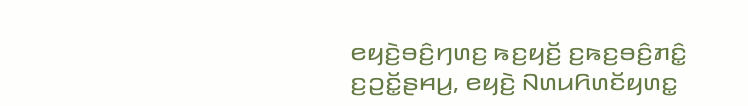ꤕꤟꤢꤧ꤬ꤋꤢꤨ꤬ꤚꤛꤢ꤬ ꤒꤢ꤬ꤟꤢꤩ꤬ ꤢ꤬ꤒꤢ꤬ꤋꤢꤨ꤬ꤊꤢꤨ꤭ ꤢ꤬ꤑꤢꤩ꤭ꤔꤌꤣ꤬, ꤕꤟꤢꤧ꤬ ꤡꤛꤣꤖꤛꤢꤩꤟꤛꤢ꤭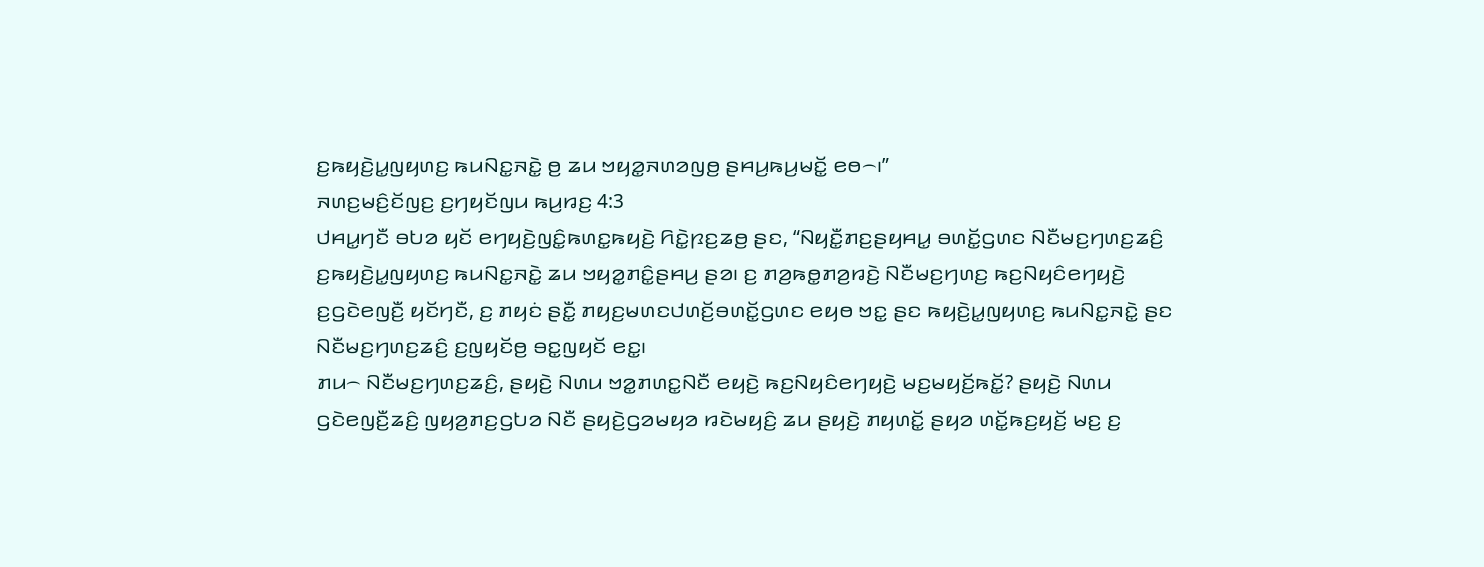ꤢ꤬ꤒꤟꤢꤧ꤬ꤣ꤭ꤜꤟꤛꤢ꤬ ꤒꤣꤡꤢ꤭ꤏꤢꤧ꤭ ꤥ꤬ ꤘꤣ ꤠꤟꤤ꤭ꤏꤛꤤꤜꤥ꤬ ꤔꤌꤣ꤬ꤒꤣ꤬ꤗꤢꤩ꤭ ꤕꤥ꤮꤯”
ꤏꤛꤢ꤬ꤗꤢꤨ꤬ꤢꤩꤜꤢ꤬ ꤢ꤬ꤚꤟꤢꤩꤜꤣ ꤒꤣ꤬ꤙꤢ꤬ 4:3
ꤓꤌꤣ꤭ꤚꤢꤪ ꤋꤝꤤ ꤟꤢꤩ ꤕꤚꤟꤢꤧ꤬ꤜꤢꤨ꤭ꤒꤛꤢ꤭ꤒꤟꤢꤧ꤬ ꤖꤢꤧ꤭ꤐꤢ꤬ꤘꤥ꤬ ꤔꤢ, “ꤡꤟꤢꤪ꤭ꤊꤢ꤬ꤔꤟꤌꤣ꤭ ꤋꤛꤢꤩ꤭ꤞꤛꤢ ꤡꤢꤪꤗꤢ꤬ꤚꤛꤢ꤬ꤘꤢꤨ꤬ ꤢ꤬ꤒꤟꤢꤧ꤬ꤣ꤭ꤜꤟꤛꤢ꤬ ꤒꤣꤡꤢ꤭ꤏꤢꤧ꤭ ꤘꤣ ꤠꤟꤤ꤭ꤊꤢꤨ꤭ꤔꤌꤣ꤬ ꤔꤤ꤯ ꤢ꤬ ꤊꤤ꤬ꤒꤥ꤭ꤊꤤ꤬ꤙꤢꤧ꤬ ꤡꤢꤪꤗꤢ꤬ꤚꤛꤢ꤬ ꤒꤢ꤬ꤡꤟꤢꤨꤕꤚꤟꤢꤧ꤬ ꤢ꤬ꤞꤢꤧꤕꤜꤢꤪ꤬ ꤟꤢꤩꤚꤢꤪ, ꤢ꤬ ꤊꤟꤢꤦ ꤔꤢꤪ꤭ ꤊꤟꤢ꤬ꤗꤛꤢꤓꤛꤢꤩ꤬ꤋꤛꤢꤩ꤭ꤞꤛꤢ ꤕꤟꤥ ꤠꤢ꤭ ꤔꤢ ꤒꤟꤢꤧ꤬ꤣ꤭ꤜꤟꤛꤢ꤬ ꤒꤣꤡꤢ꤭ꤏꤢꤧ꤭ ꤔꤢ ꤡꤢꤪꤗꤢ꤬ꤚꤛꤢ꤬ꤘꤢꤨ꤬ ꤢ꤬ꤜꤟꤢꤩꤥ꤬ ꤋꤢ꤭ꤜꤟꤢꤩ ꤕꤢ꤭꤯
ꤊꤣ꤮ ꤡꤢꤪꤗꤢ꤬ꤚꤛꤢ꤬ꤘꤢꤨ꤬, ꤔꤟꤢꤧ꤬ ꤡꤛꤣ ꤠꤤ꤭ꤊꤛꤢ꤭ꤡꤢꤪ ꤕꤟꤢꤧ꤬ ꤒꤢ꤬ꤡꤟꤢꤨꤕꤚꤟꤢꤧ꤬ ꤗꤢ꤬ꤗꤟꤢꤩ꤬ꤒꤢꤩ꤭? ꤔꤟꤢꤧ꤬ ꤡꤛꤣ ꤞꤢꤧꤕꤜꤢꤪ꤬ꤘꤢꤨ꤬ ꤜꤟꤤ꤬ꤊꤢ꤬ꤞꤝꤤ ꤡꤢꤪ ꤔꤟꤢꤧ꤬ꤞꤤꤗꤟꤤ ꤙꤢꤧꤗꤟꤢꤨ꤬ ꤘꤣ ꤔꤟꤢꤧ꤬ ꤊꤟꤛꤢꤩ꤭ ꤔꤟꤤ ꤛꤢꤩ꤭ꤒꤢ꤬ꤟꤢꤩ꤬ ꤗꤢ꤬ ꤢ꤬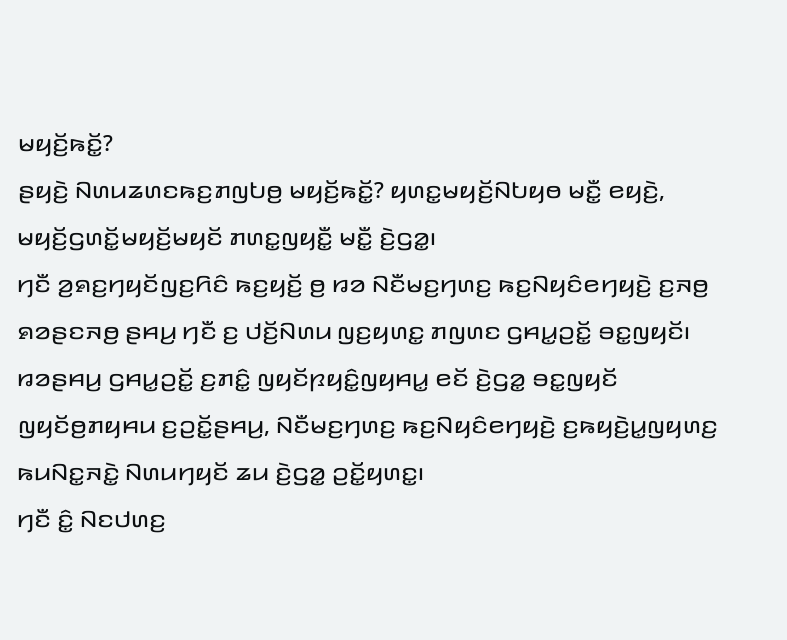ꤗꤟꤢꤩ꤬ꤒꤢꤩ꤭?
ꤔꤟꤢꤧ꤬ ꤡꤛꤣꤘꤛꤢꤒꤢ꤬ꤊꤜꤝꤥ꤬ ꤗꤟꤢꤩ꤬ꤒꤢꤩ꤭? ꤟꤛꤢ꤭ꤗꤟꤢꤩ꤬ꤡꤝꤟꤥ ꤗꤢꤪ꤭ ꤕꤟꤢꤧ꤬, ꤗꤟꤢꤩ꤬ꤞꤛꤢꤩ꤭ꤗꤟꤢꤩ꤬ꤗꤟꤢꤩ ꤊꤛꤢ꤭ꤜꤟꤢꤪ꤭ ꤗꤢꤪ꤭ ꤢꤧ꤬ꤞꤤ꤭꤯
ꤚꤢꤪ ꤤ꤬ꤎꤢ꤬ꤚꤟꤢꤩꤜꤢ꤬ꤖꤢꤨ ꤒꤢ꤬ꤟꤢꤩ꤬ ꤥ꤬ ꤙꤤ ꤡꤢꤪꤗꤢ꤬ꤚꤛꤢ꤬ ꤒꤢ꤬ꤡꤟꤢꤨꤕꤚꤟꤢꤧ꤬ ꤢ꤬ꤏꤥ꤬ ꤎꤤꤔꤢꤏꤥ꤬ ꤔꤌꤣ꤬ ꤚꤢꤪ ꤢ꤬ ꤓꤢꤩ꤬ꤡꤛꤣ ꤜꤢ꤬ꤟꤛꤢ꤭ ꤊꤜꤛꤢ ꤞꤌꤣ꤭ꤑꤢꤩ꤭ ꤋꤢ꤭ꤜꤟꤢꤩ꤯ ꤙꤤꤔꤌꤣ꤬ ꤞꤌꤣ꤭ꤑꤢꤩ꤭ ꤢ꤬ꤊꤢꤨ꤭ ꤜꤟꤢꤩꤐꤟꤢꤨ꤭ꤜꤟꤌꤣ꤭ ꤕꤢꤩ ꤢꤧ꤬ꤞꤤ꤭ ꤋꤢ꤭ꤜꤟꤢꤩ ꤜꤟꤢꤩꤥ꤬ꤊꤟꤌꤣ ꤢ꤬ꤑꤢꤩ꤭ꤔꤌꤣ꤬, ꤡꤢꤪꤗꤢ꤬ꤚꤛꤢ꤬ ꤒꤢ꤬ꤡꤟꤢꤨꤕꤚꤟꤢꤧ꤬ ꤢ꤬ꤒꤟꤢꤧ꤬ꤣ꤭ꤜꤟꤛꤢ꤬ ꤒꤣꤡꤢ꤭ꤏꤢꤧ꤭ ꤡꤛꤣꤚꤟꤢꤩ ꤘꤣ ꤢꤧ꤬ꤞꤤ꤭ ꤑꤢꤩ꤭ꤟꤛꤢ꤭꤯
ꤚꤢꤪ ꤢꤨ꤭ ꤡꤢꤓꤛꤢ꤬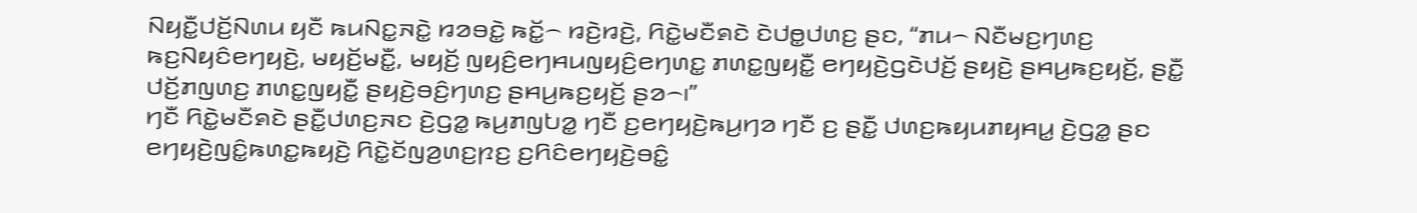ꤡꤟꤢꤪ꤭ꤓꤢꤩ꤬ꤡꤛꤣ ꤟꤢꤪ ꤒꤣꤡꤢ꤭ꤏꤢꤧ꤭ ꤙꤤꤋꤢꤧ꤭ ꤒꤢꤩ꤭꤮ ꤙꤢꤧ꤬ꤙꤢꤧ꤬, ꤖꤢꤧ꤭ꤗꤢꤪꤎꤢꤧ ꤢꤧꤓꤥ꤭ꤓꤛꤢ꤬ ꤔꤢ, “ꤊꤣ꤮ ꤡꤢꤪꤗꤢ꤬ꤚꤛꤢ꤬ ꤒꤢ꤬ꤡꤟꤢꤨꤕꤚꤟꤢꤧ꤬, ꤗꤟꤢꤩ꤬ꤗꤢꤪ꤭, ꤗꤟꤢꤩ꤬ ꤜꤟꤢꤨ꤬ꤕꤚꤌꤣꤜꤟꤢꤨ꤬ꤕꤚꤛꤢ꤭ ꤊꤛꤢ꤭ꤜꤟꤢꤪ꤭ ꤕꤚꤟꤢꤧ꤬ꤞꤢꤧꤓꤢꤩ꤬ ꤔꤟꤢꤧ꤬ ꤔꤌꤣ꤬ꤒꤢ꤬ꤟꤢꤩ꤬, ꤔꤢꤪ꤭ ꤓꤢꤩ꤬ꤊꤜꤛꤢ꤬ ꤊꤛꤢ꤭ꤜꤟꤢꤪ꤭ ꤔꤟꤢꤧ꤬ꤋꤢꤨ꤬ꤚꤛꤢ꤬ ꤔꤌꤣ꤬ꤒꤢ꤬ꤟꤢꤩ꤬ ꤔꤤ꤮꤯”
ꤚꤢꤪ ꤖꤢꤧ꤭ꤗꤢꤪꤎꤢꤧ ꤔꤢꤪ꤭ꤓꤛꤢ꤬ꤏꤢ ꤢꤧ꤬ꤞꤤ꤭ ꤒꤣ꤬ꤊꤜꤝꤤ꤭ ꤚꤢꤪ ꤢ꤬ꤕꤚꤟꤢꤧ꤬ꤒꤣ꤬ꤚꤤ ꤚꤢꤪ ꤢ꤬ ꤔꤢꤪ꤭ ꤓꤛꤢ꤬ꤒꤟꤣꤊꤟꤌꤣ꤭ ꤢꤧ꤬ꤞꤤ꤭ ꤔꤢ ꤕꤚꤟꤢꤧ꤬ꤜꤢꤨ꤭ꤒꤛꤢ꤭ꤒꤟꤢꤧ꤬ ꤖꤢꤧ꤭ꤢꤩꤜꤤ꤬ꤛꤢ꤬ꤐꤢ꤬ ꤢ꤬ꤖꤢꤨꤕꤚꤟꤢꤧ꤬ꤋꤢꤨ꤭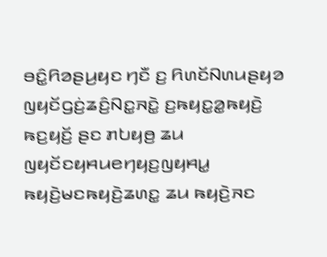ꤋꤢꤨ꤭ꤖꤤꤔꤣ꤬ꤟꤢ ꤚꤢꤪ ꤢ꤬ ꤖꤛꤢꤩꤡꤛꤣꤔꤟꤤ ꤜꤟꤢꤩꤞꤢꤦ꤬ꤘꤢꤨ꤬ꤡꤢ꤭ꤏꤢꤧ꤭ ꤢ꤬ꤒꤟꤢ꤭ꤤ꤭ꤒꤟꤢꤧ꤬ ꤒꤢ꤬ꤟꤢꤩ꤬ ꤔꤢ ꤊꤝꤟꤥ꤬ ꤘꤣ ꤜꤟꤢꤩꤢꤟꤌꤣꤕꤚꤟꤢ꤬ꤜꤟꤌꤣ꤭ ꤒꤟꤢꤧ꤬ꤗꤢꤒꤟꤢꤧ꤬ꤘꤛꤢ꤭ ꤘꤣ ꤒꤟꤢꤧ꤬ꤏꤢ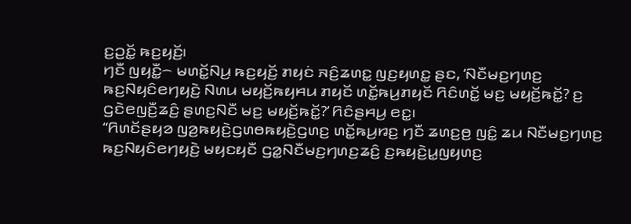ꤢ꤬ꤑꤢꤩ꤭ ꤒꤢ꤬ꤟꤢꤩ꤬꤯
ꤚꤢꤪ ꤜꤟꤢꤪ꤭꤮ ꤗꤛꤢꤩ꤭ꤡꤣ꤬ ꤒꤢ꤬ꤟꤢꤩ꤬ ꤊꤟꤢꤦ ꤏꤢꤨ꤬ꤘꤛꤢ꤭ ꤜꤢ꤬ꤟꤛꤢ꤭ ꤔꤢ, ‘ꤡꤢꤪꤗꤢ꤬ꤚꤛꤢ꤬ ꤒꤢ꤬ꤡꤟꤢꤨꤕꤚꤟꤢꤧ꤬ ꤡꤛꤣ ꤗꤟꤢꤩ꤬ꤒꤟꤌꤣ ꤊꤟꤢꤩ ꤛꤢꤩ꤭ꤒꤣ꤬ꤊꤟꤢꤩ ꤖꤢꤨꤛꤢꤩ꤭ ꤗꤢ꤬ ꤗꤟꤢꤩ꤬ꤒꤢꤩ꤭? ꤢ꤬ ꤞꤢꤧꤕꤜꤢꤪ꤬ꤘꤢꤨ꤬ ꤔꤛꤢ꤬ꤡꤢꤪ ꤗꤢ꤬ ꤗꤟꤢꤩ꤬ꤒꤢꤩ꤭?’ ꤖꤢꤨꤔꤌꤣ꤬ ꤕꤢ꤭꤯
“ꤖꤛꤢꤩꤔꤟꤤ ꤜꤤ꤬ꤒꤟꤢꤧ꤬ꤞꤛꤥꤒꤟꤢꤧ꤬ꤞꤛꤢ꤬ ꤛꤢꤩ꤭ꤒꤣ꤬ꤙꤢ꤬ ꤚꤢꤪ ꤘꤛꤢ꤬ꤥ꤬ ꤜꤢꤨ꤭ ꤘꤣ ꤡꤢꤪꤗꤢ꤬ꤚꤛꤢ꤬ ꤒꤢ꤬ꤡꤟꤢꤨꤕꤚꤟꤢꤧ꤬ ꤗꤟꤢꤟꤢꤪ ꤞꤤ꤭ꤡꤢꤪꤗꤢ꤬ꤚꤛꤢ꤬ꤘꤢꤨ꤬ ꤢ꤬ꤒꤟꤢꤧ꤬ꤣ꤭ꤜꤟꤛꤢ꤬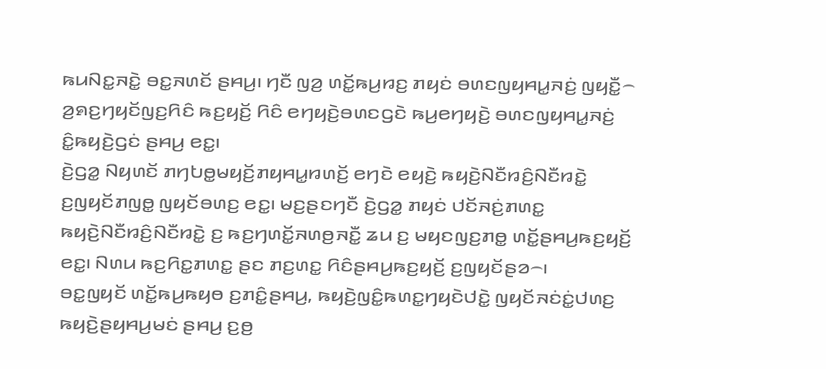ꤒꤣꤡꤢ꤭ꤏꤢꤧ꤭ ꤋꤢ꤭ꤏꤛꤢꤩ ꤔꤌꤣ꤬꤯ ꤚꤢꤪ ꤜꤤ꤬ ꤛꤢꤩ꤭ꤒꤣ꤬ꤙꤢ꤬ ꤊꤟꤢꤦ ꤋꤛꤢꤜꤟꤌꤣ꤭ꤏꤢꤦ꤬ ꤜꤟꤢꤪ꤭꤮ ꤤ꤬ꤎꤢ꤬ꤚꤟꤢꤩꤜꤢ꤬ꤖꤢꤨ ꤒꤢ꤬ꤟꤢꤩ꤬ ꤖꤢꤨ ꤕꤚꤟꤢꤧ꤬ꤋꤛꤢꤞꤢꤧ ꤒꤣ꤬ꤕꤚꤟꤢꤧ꤬ ꤋꤛꤢꤜꤟꤌꤣ꤭ꤏꤢꤦ꤬ ꤢꤨ꤭ꤒꤟꤢꤧ꤬ꤞꤢꤦ ꤔꤌꤣ꤬ ꤕꤢ꤭꤯
ꤢꤧ꤬ꤞꤤ꤭ ꤡꤟꤛꤢꤩ ꤊꤚꤝꤥ꤭ꤗꤟꤢꤩ꤬ꤊꤟꤌꤣ꤭ꤙꤛꤢꤩ꤬ ꤕꤚꤢꤧ ꤕꤟꤢꤧ꤬ ꤒꤟꤢꤧ꤬ꤡꤢꤪꤙꤢꤨ꤬ꤡꤢꤪꤙꤢꤧ꤭ ꤢ꤬ꤜꤟꤢꤩꤊꤜꤥ꤭ ꤜꤟꤢꤩꤋꤛꤢ꤬ ꤕꤢ꤭꤯ ꤗꤢ꤬ꤔꤢꤚꤢꤪ ꤢꤧ꤬ꤞꤤ꤭ ꤊꤟꤢꤦ ꤓꤢꤩꤏꤢꤦ꤬ꤊꤛꤢ꤭ ꤒꤟꤢꤧ꤬ꤡꤢꤪꤙꤢꤨ꤬ꤡꤢꤪꤙꤢꤧ꤭ ꤢ꤬ ꤒꤢ꤬ꤚꤛꤢꤩ꤭ꤏꤛꤥ꤬ꤏꤢꤪ꤭ ꤘꤣ ꤢ꤬ ꤗꤟꤢꤜꤢ꤬ꤊꤥ꤭ ꤛꤢꤩ꤭ꤔꤌꤣ꤬ꤒꤢ꤬ꤟꤢꤩ꤬ ꤕꤢ꤭꤯ ꤡꤛꤣ ꤒꤢ꤬ꤖꤢ꤭ꤊꤛꤢ꤭ ꤔꤢ ꤊꤢ꤬ꤛꤢ꤭ ꤖꤢꤨꤔꤌꤣ꤬ꤒꤢ꤬ꤟꤢꤩ꤬ ꤢ꤬ꤜꤟꤢꤩꤔꤤ꤮꤯
ꤋꤢ꤭ꤜꤟꤢꤩ ꤛꤢꤩ꤭ꤒꤣ꤬ꤒꤟꤥ ꤢ꤬ꤊꤢꤨ꤭ꤔꤌꤣ꤬, ꤒꤟꤢꤧ꤬ꤜꤢꤨ꤭ꤒꤛꤢ꤭ꤚꤟꤢꤧꤓꤢꤧ꤭ ꤜꤟꤢꤩꤏꤢꤦꤢꤦ꤭ꤓꤛꤢ꤬ ꤒꤟꤢꤧ꤬ꤔꤟꤌꤣ꤬ꤗꤢꤦ ꤔꤌꤣ꤬ ꤢ꤬ꤥ꤬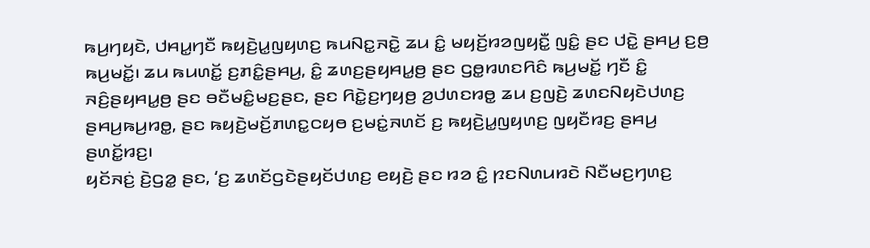ꤒꤣ꤬ꤚꤟꤢꤧ, ꤓꤌꤣ꤭ꤚꤢꤪ ꤒꤟꤢꤧ꤬ꤣ꤭ꤜꤟꤛꤢ꤬ ꤒꤣꤡꤢ꤭ꤏꤢꤧ꤭ ꤘꤣ ꤢꤨ꤭ ꤗꤟꤢꤩ꤬ꤙꤤꤜꤟꤢꤪ꤭ ꤜꤢꤨ꤭ ꤔꤢ ꤓꤢꤧ꤭ ꤔꤌꤣ꤬ ꤢ꤬ꤥ꤬ ꤒꤣ꤬ꤗꤢꤩ꤭꤯ ꤘꤣ ꤒꤣꤛꤢꤩ꤭ ꤢ꤬ꤊꤢꤨ꤭ꤔꤌꤣ꤬, ꤢꤨ꤭ ꤘꤛꤢ꤬ꤔꤟꤌꤣ꤭ꤥ꤬ ꤔꤢ ꤞꤥ꤭ꤙꤛꤢꤖꤢꤨ ꤒꤣ꤬ꤗꤢꤩ꤭ ꤚꤢꤪ ꤢꤨ꤭ ꤏꤢꤨ꤬ꤔꤟꤌꤣ꤭ꤥ꤬ ꤔꤢ ꤋꤢꤪꤗꤢꤨ꤭ꤗꤢ꤬ꤔꤢ, ꤔꤢ ꤖꤢꤧ꤭ꤢ꤬ꤚꤟꤥ꤬ ꤤ꤬ꤓꤛꤢꤙꤥ꤭ ꤘꤣ ꤢ꤬ꤜꤢꤧ꤬ ꤘꤛꤢꤡꤟꤢꤧꤓꤛꤢ꤬ ꤔꤌꤣ꤬ꤒꤣ꤬ꤙꤥ꤭, ꤔꤢ ꤒꤟꤢꤧ꤬ꤗꤢꤩ꤬ꤊꤛꤢ꤭ꤍꤟꤥ ꤢ꤬ꤗꤢꤦ꤭ꤏꤛꤢꤩ ꤢ꤬ ꤒꤟꤢꤧ꤬ꤣ꤭ꤜꤟꤛꤢ꤬ ꤜꤟꤢꤪꤙꤢ꤬ ꤔꤌꤣ꤬ ꤔꤛꤢꤩ꤭ꤙꤢ꤬꤯
ꤟꤢꤩꤏꤢꤦ꤬ ꤢꤧ꤬ꤞꤤ꤭ ꤔꤢ, ‘ꤢ꤬ ꤘꤛꤢꤩꤞꤢꤧꤔꤟꤢꤩꤓꤛꤢ꤬ ꤕꤟꤢꤧ꤬ ꤔꤢ ꤙꤤ ꤢꤨ꤭ ꤐꤢꤡꤛꤣꤙꤢꤧ ꤡꤢꤪꤗꤢ꤬ꤚꤛꤢ꤬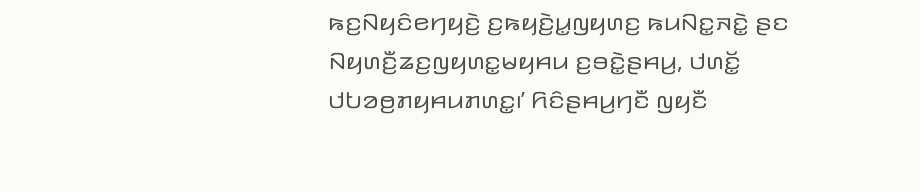ꤒꤢ꤬ꤡꤟꤢꤨꤕꤚꤟꤢꤧ꤬ ꤢ꤬ꤒꤟꤢꤧ꤬ꤣ꤭ꤜꤟꤛꤢ꤬ ꤒꤣꤡꤢ꤭ꤏꤢꤧ꤭ ꤔꤢ ꤡꤟꤛꤢꤪ꤬ꤘꤢ꤬ꤜꤟꤛꤢ꤭ꤗꤟꤌꤣ ꤢ꤬ꤋꤢꤧ꤭ꤔꤌꤣ꤬, ꤓꤛꤢꤩ꤭ ꤓꤝꤤꤥ꤬ꤊꤟꤌꤣꤊꤛꤢ꤭꤯’ ꤖꤢꤨꤔꤌꤣ꤬ꤚꤢꤪ ꤜꤟꤢꤪ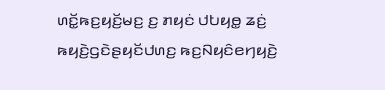ꤛꤢꤩ꤭ꤒꤢ꤬ꤟꤢꤩ꤬ꤗꤢ꤬ ꤢ꤬ ꤊꤟꤢꤦ ꤓꤝꤟꤥ꤭ ꤘꤢꤦ꤬ ꤒꤟꤢꤧ꤬ꤞꤢꤧꤔꤟꤢꤩꤓꤛꤢ꤬ ꤒꤢ꤬ꤡꤟꤢꤨꤕꤚꤟꤢꤧ꤬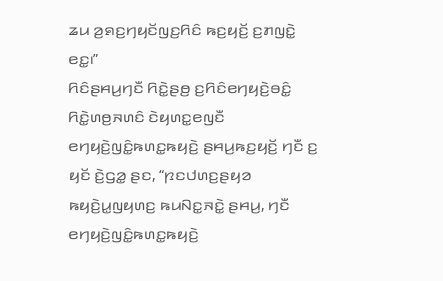ꤘꤣ ꤤ꤬ꤎꤢ꤬ꤚꤟꤢꤩꤜꤢ꤬ꤖꤢꤨ ꤒꤢ꤬ꤟꤢꤩ꤬ ꤢ꤬ꤊꤜꤢꤧ꤭ ꤕꤢ꤭꤯”
ꤖꤢꤨꤔꤌꤣ꤬ꤚꤢꤪ ꤖꤢꤧ꤭ꤔꤥ꤬ ꤢ꤬ꤖꤢꤨꤕꤚꤟꤢꤧ꤬ꤋꤢꤨ꤭ ꤖꤢꤧ꤭ꤛꤥ꤬ꤏꤛꤢꤨ ꤢꤧꤟꤛꤢ꤭ꤕꤜꤢꤪ ꤕꤚꤟꤢꤧ꤬ꤜꤢꤨ꤭ꤒꤛꤢ꤭ꤒꤟꤢꤧ꤬ ꤔꤌꤣ꤬ꤒꤢ꤬ꤟꤢꤩ꤬ ꤚꤢꤪ ꤢ꤬ ꤟꤢꤩ ꤢꤧ꤬ꤞꤤ꤭ ꤔꤢ, “ꤐꤢꤓꤛꤢ꤬ꤔꤟꤤ ꤒꤟꤢꤧ꤬ꤣ꤭ꤜꤟꤛꤢ꤬ ꤒꤣꤡꤢ꤭ꤏꤢꤧ꤭ ꤔꤌꤣ꤬, ꤚꤢꤪ ꤕꤚꤟꤢꤧ꤬ꤜꤢꤨ꤭ꤒꤛꤢ꤭ꤒꤟꤢꤧ꤬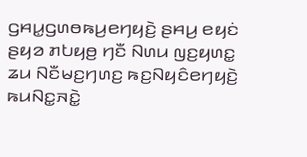ꤞꤌꤣ꤭ꤞꤛꤥꤒꤣ꤬ꤕꤚꤟꤢꤧ꤬ ꤔꤌꤣ꤬ ꤕꤟꤢꤦ ꤔꤟꤤ ꤊꤝꤟꤥ꤬ ꤚꤢꤪ ꤡꤛꤣ ꤜꤢ꤬ꤟꤛꤢ꤭ ꤘꤣ ꤡꤢꤪꤗꤢ꤬ꤚꤛꤢ꤬ ꤒꤢ꤬ꤡꤟꤢꤨꤕꤚꤟꤢꤧ꤬ ꤒꤣꤡꤢ꤭ꤏꤢꤧ꤭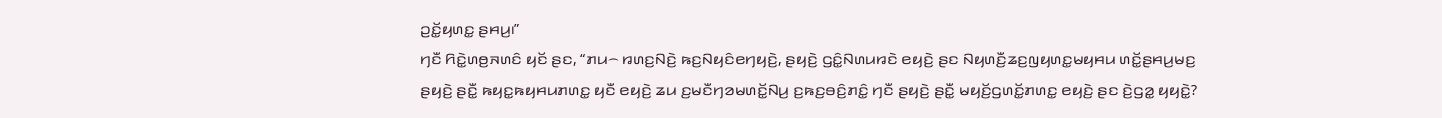ꤑꤢꤩ꤭ꤟꤛꤢ꤭ ꤔꤌꤣ꤬꤯”
ꤚꤢꤪ ꤖꤢꤧ꤭ꤛꤥ꤬ꤏꤛꤢꤨ ꤟꤢꤩ ꤔꤢ, “ꤊꤣ꤮ ꤙꤛꤢ꤬ꤡꤢꤧ꤬ ꤒꤢ꤬ꤡꤟꤢꤨꤕꤚꤟꤢꤧ꤬, ꤔꤟꤢꤧ꤬ ꤞꤢꤨ꤭ꤡꤛꤣꤙꤢꤧ ꤕꤟꤢꤧ꤬ ꤔꤢ ꤡꤟꤛꤢꤪ꤬ꤘꤢ꤬ꤜꤟꤛꤢ꤭ꤗꤟꤌꤣ ꤛꤢꤩ꤭ꤔꤌꤣ꤬ꤗꤢ꤬ ꤔꤟꤢꤧ꤬ ꤔꤢꤪ꤭ ꤒꤟꤢ꤭ꤒꤟꤌꤣꤊꤛꤢ꤭ ꤟꤢꤪ ꤕꤟꤢꤧ꤬ ꤘꤣ ꤢ꤬ꤗꤢꤪꤚꤤꤗꤛꤢꤩ꤭ꤡꤣ꤬ ꤢ꤬ꤒꤢ꤬ꤋꤢꤨ꤬ꤊꤢꤨ꤭ ꤚꤢꤪ ꤔꤟꤢꤧ꤬ ꤔꤢꤪ꤭ ꤗꤟꤢꤩ꤬ꤞꤛꤢꤩ꤭ꤊꤛꤢ꤭ ꤕꤟꤢꤧ꤬ ꤔꤢ ꤢꤧ꤬ꤞꤤ꤭ ꤟꤟꤢꤧ꤭?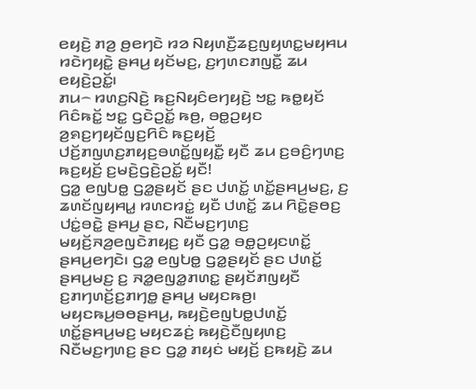ꤕꤟꤢꤧ꤬ ꤊꤤ꤬ ꤥ꤬ꤕꤚꤢꤧ ꤙꤤ ꤡꤟꤛꤢꤪ꤬ꤘꤢ꤬ꤜꤟꤛꤢ꤭ꤗꤟꤌꤣ ꤙꤢꤧꤚꤟꤢꤧ꤭ ꤔꤌꤣ꤬ ꤟꤢꤩꤗꤢ꤬, ꤢ꤬ꤚꤛꤢꤊꤜꤢꤪ꤭ ꤘꤣ ꤕꤟꤢꤧ꤬ꤑꤢꤩ꤭꤯
ꤊꤣ꤮ ꤙꤛꤢ꤬ꤡꤢꤧ꤬ ꤒꤢ꤬ꤡꤟꤢꤨꤕꤚꤟꤢꤧ꤬ ꤠꤢ꤭ ꤒꤥ꤭ꤟꤢꤩ ꤖꤢꤨꤒꤢꤩ꤭ ꤠꤢ꤭ ꤞꤢꤧꤑꤢꤩ꤭ ꤒꤥ꤬, ꤋꤥ꤭ꤑꤟꤢ ꤤ꤬ꤎꤢ꤬ꤚꤟꤢꤩꤜꤢ꤬ꤖꤢꤨ ꤒꤢ꤬ꤟꤢꤩ꤬ ꤓꤢꤩ꤬ꤊꤜꤛꤢ꤬ꤊꤟꤢ꤬ꤋꤛꤢꤩ꤭ꤜꤟꤢꤪ꤭ ꤟꤢꤪ ꤘꤣ ꤢ꤬ꤋꤢꤨ꤬ꤚꤛꤢ꤬ ꤒꤢ꤬ꤟꤢꤩ꤬ ꤢ꤬ꤗꤢꤧ꤬ꤞꤢꤧ꤬ꤑꤢꤩ꤭ ꤟꤢꤪ!
ꤞꤤ꤭ ꤕꤜꤝꤥ꤭ ꤞꤤ꤭ꤔꤟꤢꤩ ꤔꤢ ꤓꤛꤢꤩ꤭ ꤛꤢꤩ꤭ꤔꤌꤣ꤬ꤗꤢ꤬, ꤢ꤬ ꤘꤛꤢꤩꤜꤟꤌꤣ꤭ ꤙꤛꤢꤙꤢꤦ꤭ ꤟꤢꤪ ꤓꤛꤢꤩ꤭ ꤘꤣ ꤖꤢꤧ꤭ꤔꤥꤢ꤬ ꤓꤢꤦ꤭ꤋꤢꤧ꤭ ꤔꤌꤣ꤬ ꤔꤢ, ꤡꤢꤪꤗꤢ꤬ꤚꤛꤢ꤬ ꤗꤟꤢꤩ꤬ꤏꤤ꤬ꤕꤜꤢꤧꤊꤟꤢ꤬ ꤟꤢꤪ ꤞꤤ꤭ ꤋꤥ꤭ꤑꤟꤢꤛꤢꤩ꤭ ꤔꤌꤣ꤬ꤕꤚꤢꤧ꤯ ꤞꤤ꤭ ꤕꤜꤝꤥ꤭ ꤞꤤ꤭ꤔꤟꤢꤩ ꤔꤢ ꤓꤛꤢꤩ꤭ ꤔꤌꤣ꤬ꤗꤢ꤬ ꤢ꤬ ꤏꤤ꤭ꤕꤜꤤ꤭ꤊꤛꤢ꤭ ꤔꤟꤢꤩꤊꤜꤟꤢꤪ ꤢ꤬ꤊꤚꤛꤢꤩ꤬ꤢ꤬ꤊꤚꤥ꤭ ꤔꤌꤣ꤬ ꤗꤟꤢꤒꤥ꤬꤯ ꤗꤟꤢꤒꤣ꤬ꤋꤥꤔꤌꤣ꤬, ꤒꤟꤢꤧ꤬ꤕꤜꤝꤥ꤭ꤓꤛꤢꤩ꤭ ꤛꤢꤩ꤭ꤔꤌꤣ꤬ꤗꤢ꤬ ꤗꤟꤢꤘꤢꤦ꤬ ꤒꤟꤢꤧ꤬ꤢꤪꤜꤟꤛꤢ꤬ ꤡꤢꤪꤗꤢ꤬ꤚꤛꤢ꤬ ꤔꤢ ꤞꤤ꤭ ꤊꤟꤢꤦ ꤗꤟꤢꤩ꤬ ꤢ꤬ꤒꤟꤢꤧ꤬ ꤘꤣ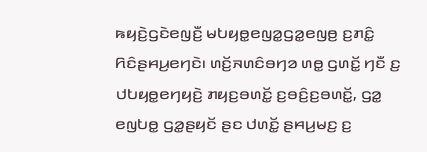ꤒꤟꤢꤧ꤬ꤞꤢꤧꤕꤜꤢꤪ꤬ ꤗꤝꤟꤥ꤭ꤕꤜꤤ꤭ꤞꤤ꤭ꤕꤜꤥ꤬ ꤢ꤬ꤊꤢꤨ꤭ ꤖꤢꤨꤔꤌꤣ꤬ꤕꤚꤢꤧ꤯ ꤛꤢꤩ꤬ꤏꤛꤢꤨꤋꤚꤤ ꤛꤥ꤭ ꤞꤛꤢꤩ꤭ ꤚꤢꤪ ꤢ꤬ ꤓꤝꤟꤥ꤭ꤕꤚꤟꤢꤧ꤬ ꤊꤟꤢ꤬ꤋꤛꤢꤩ꤭ ꤢ꤬ꤋꤢꤨ꤬ꤢ꤬ꤋꤛꤢꤩ꤭, ꤞꤤ꤭ ꤕꤜꤝꤥ꤭ ꤞꤤ꤭ꤔꤟꤢꤩ ꤔꤢ ꤓꤛꤢꤩ꤭ ꤔꤌꤣ꤬ꤗꤢ꤬ ꤢ꤬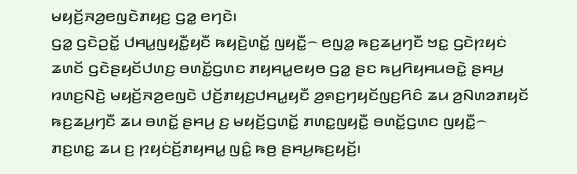ꤗꤟꤢꤩ꤬ꤏꤤ꤬ꤕꤜꤢꤧꤊꤟꤢ꤬ ꤞꤤ꤭ ꤕꤚꤢꤧ꤯
ꤞꤤ꤭ ꤞꤢꤧꤑꤢꤩ꤭ ꤓꤌꤣ꤭ꤜꤟꤢꤪ꤭ꤟꤢꤪ ꤒꤟꤢꤧ꤬ꤛꤢꤩ꤭ ꤜꤟꤢꤪ꤭꤮ ꤕꤜꤤ꤭ ꤒꤢ꤬ꤘꤣ꤬ꤚꤢꤪ ꤠꤢ꤭ ꤞꤢꤧꤐꤟꤢꤦ ꤘꤛꤢꤩ ꤞꤢꤧꤔꤟꤢꤩꤓꤛꤢ꤬ ꤋꤛꤢꤩ꤭ꤞꤛꤢ ꤊꤟꤌꤣ꤭ꤕꤟꤥ ꤞꤤ꤭ ꤔꤢ ꤒꤣ꤬ꤖꤟꤌꤣꤋꤢꤧ꤭ ꤔꤌꤣ꤬ ꤙꤛꤢ꤬ꤡꤢꤧ꤬ ꤗꤟꤢꤩ꤬ꤏꤤ꤬ꤕꤜꤢꤧ ꤓꤢꤩ꤬ꤊꤟꤢ꤬ꤓꤌꤣ꤭ꤟꤢꤪ ꤤ꤬ꤎꤢ꤬ꤚꤟꤢꤩꤜꤢ꤬ꤖꤢꤨ ꤘꤣ ꤤ꤬ꤡꤛꤤꤊꤟꤢꤩ ꤒꤢ꤬ꤘꤣ꤬ꤚꤢꤪ ꤘꤣ ꤋꤛꤢꤩ꤭ ꤔꤌꤣ꤬ ꤢ꤬ ꤗꤟꤢꤩ꤬ꤞꤛꤢꤩ꤭ ꤊꤛꤢ꤭ꤜꤟꤢꤪ꤭ ꤋꤛꤢꤩ꤭ꤞꤛꤢ ꤜꤟꤢꤪ꤭꤮ ꤊꤢ꤬ꤛꤢ꤭ ꤘꤣ ꤢ꤬ ꤐꤟꤢꤦꤢꤩ꤬ꤊꤟꤌꤣ꤭ ꤜꤢꤨ꤭ ꤒꤥ꤬ ꤔꤌꤣ꤬ꤒꤢ꤬ꤟꤢꤩ꤬꤯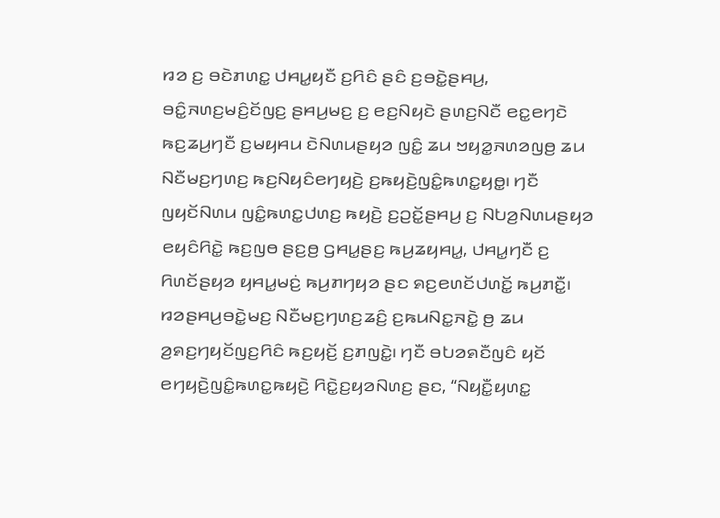ꤙꤤ ꤢ꤬ ꤋꤢꤧꤊꤛꤢ꤭ ꤓꤌꤣ꤭ꤟꤢꤪ ꤢ꤬ꤖꤢꤨ ꤔꤢꤨ ꤢ꤬ꤋꤢꤧ꤭ꤔꤌꤣ꤬, ꤋꤢꤨ꤭ꤏꤛꤢ꤬ꤗꤢꤨ꤬ꤢꤩꤜꤢ꤬ ꤔꤌꤣ꤬ꤗꤢ꤬ ꤢ꤬ ꤕꤢ꤬ꤡꤟꤢꤧ ꤔꤛꤢ꤬ꤡꤢꤪ ꤕꤢ꤭ꤕꤚꤢꤧ ꤒꤢ꤬ꤘꤣ꤬ꤚꤢꤪ ꤢ꤬ꤗꤟꤌꤣ ꤢꤧꤡꤛꤣꤔꤟꤤ ꤜꤢꤨ꤭ ꤘꤣ ꤠꤟꤤ꤭ꤏꤛꤤꤜꤥ꤬ ꤘꤣ ꤡꤢꤪꤗꤢ꤬ꤚꤛꤢ꤬ ꤒꤢ꤬ꤡꤟꤢꤨꤕꤚꤟꤢꤧ꤬ ꤢ꤬ꤒꤟꤢꤧ꤬ꤜꤢꤨ꤭ꤒꤛꤢ꤭ꤟꤥ꤭꤯ ꤚꤢꤪ ꤜꤟꤢꤩꤡꤛꤣ ꤜꤢꤨ꤭ꤒꤛꤢ꤭ꤓꤛꤢ꤬ ꤒꤟꤢꤧ꤬ ꤢ꤬ꤑꤢꤩ꤭ꤔꤌꤣ꤬ ꤢ꤬ ꤡꤝꤤ꤬ꤡꤛꤣꤔꤟꤤ ꤕꤟꤢꤨꤖꤢꤧ꤭ ꤒꤢ꤬ꤜꤥ ꤔꤢ꤬ꤥ꤬ ꤞꤌꤣ꤭ꤔꤢ꤬ ꤒꤣ꤬ꤘꤟꤌꤣ꤭, ꤓꤌꤣ꤭ꤚꤢꤪ ꤢ꤬ ꤖꤛꤢꤩꤔꤟꤤ ꤟꤌꤣ꤭ꤗꤢꤦ꤬ ꤒꤣ꤬ꤊꤚꤟꤤ ꤔꤢ ꤎꤢ꤬ꤕꤛꤢꤩꤓꤛꤢꤩ꤭ ꤒꤣ꤬ꤊꤢꤪ꤭꤯
ꤙꤤꤔꤌꤣ꤬ꤋꤢꤧ꤭ꤗꤢ꤬ ꤡꤢꤪꤗꤢ꤬ꤚꤛꤢ꤬ꤘꤢꤨ꤬ ꤢ꤬ꤒꤣꤡꤢ꤭ꤏꤢꤧ꤭ ꤥ꤬ ꤘꤣ ꤤ꤬ꤎꤢ꤬ꤚꤟꤢꤩꤜꤢ꤬ꤖꤢꤨ ꤒꤢ꤬ꤟꤢꤩ꤬ ꤢ꤬ꤊꤜꤢꤧ꤭꤯ ꤚꤢꤪ ꤋꤝꤤꤎꤢꤪꤜꤢꤨ ꤟꤢꤩ ꤕꤚꤟꤢꤧ꤬ꤜꤢꤨ꤭ꤒꤛꤢ꤭ꤒꤟꤢꤧ꤬ ꤖꤢꤧ꤭ꤢ꤬ꤟꤤꤡꤛꤢ꤬ ꤔꤢ, “ꤡꤟꤢꤪ꤭ꤟꤛꤢ꤭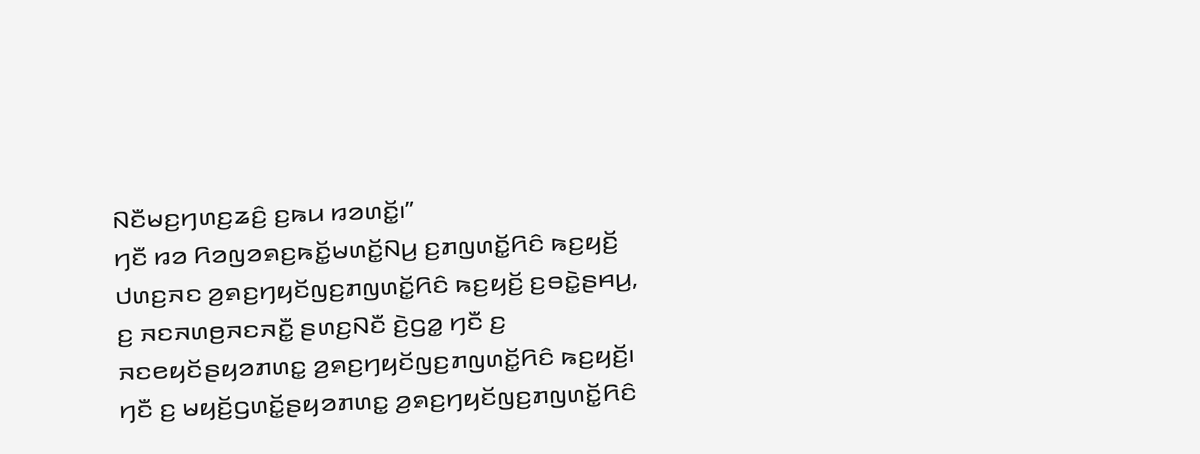ꤡꤢꤪꤗꤢ꤬ꤚꤛꤢ꤬ꤘꤢꤨ꤬ ꤢ꤬ꤒꤣ ꤙꤤꤛꤢꤩ꤭꤯”
ꤚꤢꤪ ꤙꤤ ꤖꤤꤜꤤꤎꤢ꤬ꤒꤢꤩ꤭ꤗꤛꤢꤩ꤭ꤡꤣ꤬ ꤢ꤬ꤊꤜꤛꤢꤩ꤭ꤖꤢꤨ ꤒꤢ꤬ꤟꤢꤩ꤬ ꤓꤛꤢ꤬ꤏꤢ ꤤ꤬ꤎꤢ꤬ꤚꤟꤢꤩꤜꤢ꤬ꤊꤜꤛꤢꤩ꤭ꤖꤢꤨ ꤒꤢ꤬ꤟꤢꤩ꤬ ꤢ꤬ꤋꤢꤧ꤭ꤔꤌꤣ꤬, ꤢ꤬ ꤏꤢꤏꤛꤥ꤬ꤏꤢꤏꤢꤪ꤭ ꤔꤛꤢ꤬ꤡꤢꤪ ꤢꤧ꤬ꤞꤤ꤭ ꤚꤢꤪ ꤢ꤬ ꤏꤢꤕꤟꤢꤩꤔꤟꤤꤊꤛꤢ꤭ ꤤ꤬ꤎꤢ꤬ꤚꤟꤢꤩꤜꤢ꤬ꤊꤜꤛꤢꤩ꤭ꤖꤢꤨ ꤒꤢ꤬ꤟꤢꤩ꤬꤯ ꤚꤢꤪ ꤢ꤬ ꤗꤟꤢꤩ꤬ꤞꤛꤢꤩ꤭ꤔꤟꤤꤊꤛꤢ꤭ ꤤ꤬ꤎꤢ꤬ꤚꤟꤢꤩꤜꤢ꤬ꤊꤜꤛꤢꤩ꤭ꤖꤢꤨ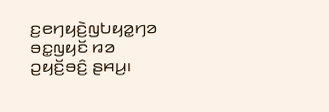ꤢ꤬ꤕꤚꤟꤢꤧ꤬ꤜꤝꤟꤤ꤭ꤚꤤ ꤋꤢ꤭ꤜꤟꤢꤩ ꤙꤤ ꤑꤟꤢꤩ꤬ꤋꤢꤨ꤬ ꤔꤌꤣ꤬꤯